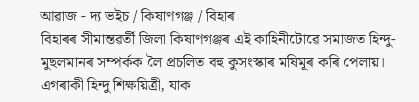আৱাজ - দ্য ভইচ / কিষাণগঞ্জ / বিহাৰ
বিহাৰৰ সীমান্তৱৰ্তী জিলা কিষাণগঞ্জৰ এই কাহিনীটোৱে সমাজত হিন্দু-মুছলমানৰ সম্পর্কক লৈ প্রচলিত বহু কুসংস্কাৰ মষিমূৰ কৰি পেলায়। এগৰাকী হিন্দু শিক্ষয়িত্ৰী, যাক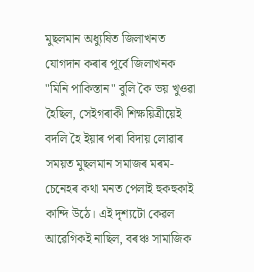মুছলমান অধ্যুষিত জিলাখনত যোগদান কৰাৰ পূৰ্বে জিলাখনক "মিনি পাকিস্তান" বুলি কৈ ভয় খুওৱা হৈছিল, সেইগৰাকী শিক্ষয়িত্ৰীয়েই বদলি হৈ ইয়াৰ পৰা বিদায় লোৱাৰ সময়ত মুছলমান সমাজৰ মৰম-চেনেহৰ কথা মনত পেলাই হুকহুকাই কান্দি উঠে। এই দৃশ্যটো কেৱল আৱেগিকই নাছিল, বৰঞ্চ সামাজিক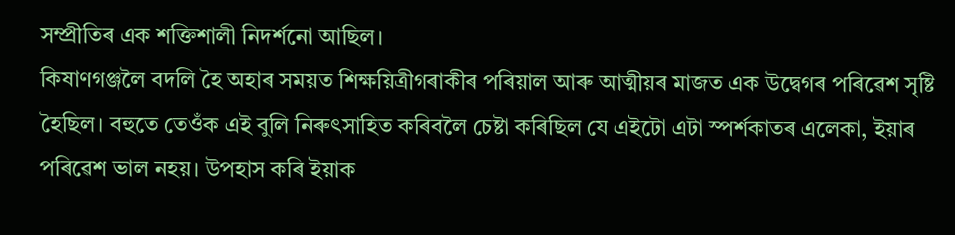সম্প্ৰীতিৰ এক শক্তিশালী নিদৰ্শনো আছিল।
কিষাণগঞ্জলৈ বদলি হৈ অহাৰ সময়ত শিক্ষয়িত্ৰীগৰাকীৰ পৰিয়াল আৰু আত্মীয়ৰ মাজত এক উদ্বেগৰ পৰিৱেশ সৃষ্টি হৈছিল। বহুতে তেওঁক এই বুলি নিৰুৎসাহিত কৰিবলৈ চেষ্টা কৰিছিল যে এইটো এটা স্পৰ্শকাতৰ এলেকা, ইয়াৰ পৰিৱেশ ভাল নহয়। উপহাস কৰি ইয়াক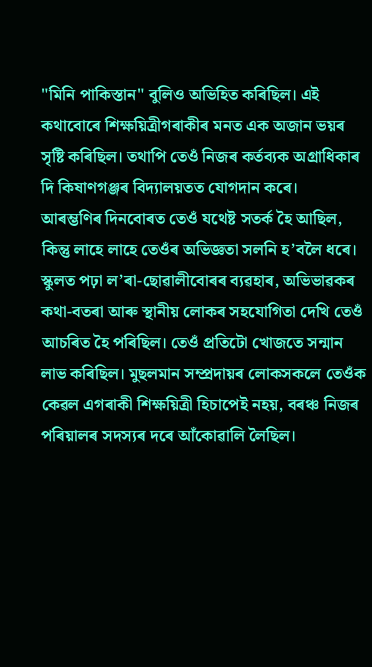"মিনি পাকিস্তান" বুলিও অভিহিত কৰিছিল। এই কথাবোৰে শিক্ষয়িত্ৰীগৰাকীৰ মনত এক অজান ভয়ৰ সৃষ্টি কৰিছিল। তথাপি তেওঁ নিজৰ কৰ্তব্যক অগ্ৰাধিকাৰ দি কিষাণগঞ্জৰ বিদ্যালয়তত যোগদান কৰে।
আৰম্ভণিৰ দিনবোৰত তেওঁ যথেষ্ট সতৰ্ক হৈ আছিল, কিন্তু লাহে লাহে তেওঁৰ অভিজ্ঞতা সলনি হ’বলৈ ধৰে। স্কুলত পঢ়া ল’ৰা-ছোৱালীবোৰৰ ব্যৱহাৰ, অভিভাৱকৰ কথা-বতৰা আৰু স্থানীয় লোকৰ সহযোগিতা দেখি তেওঁ আচৰিত হৈ পৰিছিল। তেওঁ প্ৰতিটো খোজতে সন্মান লাভ কৰিছিল। মুছলমান সম্প্ৰদায়ৰ লোকসকলে তেওঁক কেৱল এগৰাকী শিক্ষয়িত্ৰী হিচাপেই নহয়, বৰঞ্চ নিজৰ পৰিয়ালৰ সদস্যৰ দৰে আঁকোৱালি লৈছিল।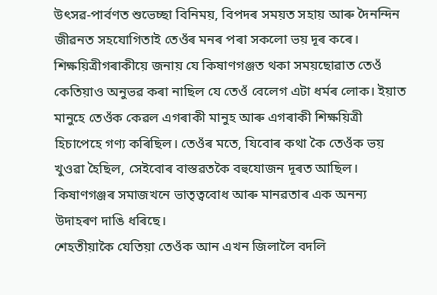উৎসৱ-পাৰ্বণত শুভেচ্ছা বিনিময়, বিপদৰ সময়ত সহায় আৰু দৈনন্দিন জীৱনত সহযোগিতাই তেওঁৰ মনৰ পৰা সকলো ভয় দূৰ কৰে।
শিক্ষয়িত্ৰীগৰাকীয়ে জনায় যে কিষাণগঞ্জত থকা সময়ছোৱাত তেওঁ কেতিয়াও অনুভৱ কৰা নাছিল যে তেওঁ বেলেগ এটা ধৰ্মৰ লোক। ইয়াত মানুহে তেওঁক কেৱল এগৰাকী মানুহ আৰু এগৰাকী শিক্ষয়িত্ৰী হিচাপেহে গণ্য কৰিছিল। তেওঁৰ মতে, যিবোৰ কথা কৈ তেওঁক ভয় খুওৱা হৈছিল, সেইবোৰ বাস্তৱতকৈ বহুযোজন দূৰত আছিল। কিষাণগঞ্জৰ সমাজখনে ভাতৃত্ববোধ আৰু মানৱতাৰ এক অনন্য উদাহৰণ দাঙি ধৰিছে।
শেহতীয়াকৈ যেতিয়া তেওঁক আন এখন জিলালৈ বদলি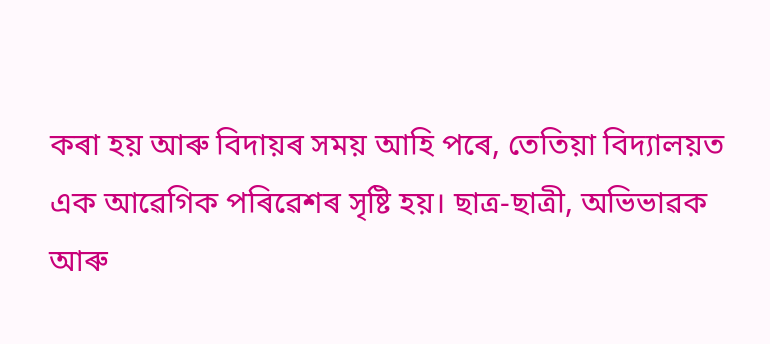কৰা হয় আৰু বিদায়ৰ সময় আহি পৰে, তেতিয়া বিদ্যালয়ত এক আৱেগিক পৰিৱেশৰ সৃষ্টি হয়। ছাত্ৰ-ছাত্ৰী, অভিভাৱক আৰু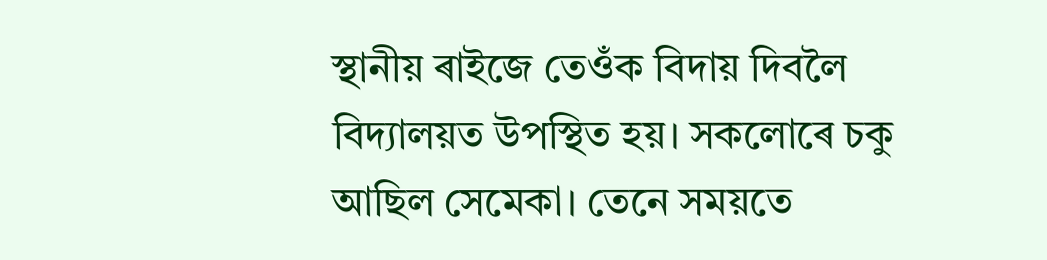স্থানীয় ৰাইজে তেওঁক বিদায় দিবলৈ বিদ্যালয়ত উপস্থিত হয়। সকলোৰে চকু আছিল সেমেকা। তেনে সময়তে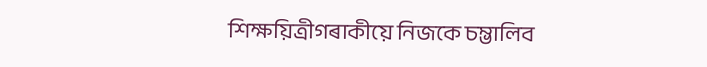শিক্ষয়িত্ৰীগৰাকীয়ে নিজকে চম্ভালিব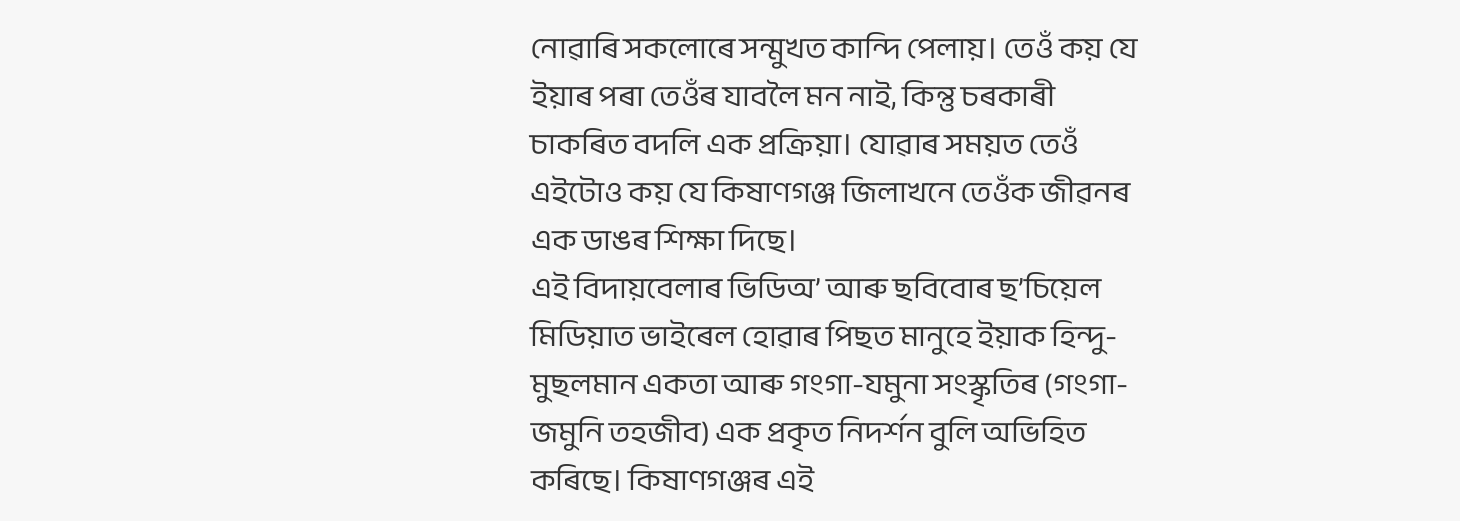নোৱাৰি সকলোৰে সন্মুখত কান্দি পেলায়। তেওঁ কয় যে ইয়াৰ পৰা তেওঁৰ যাবলৈ মন নাই, কিন্তু চৰকাৰী চাকৰিত বদলি এক প্ৰক্ৰিয়া। যোৱাৰ সময়ত তেওঁ এইটোও কয় যে কিষাণগঞ্জ জিলাখনে তেওঁক জীৱনৰ এক ডাঙৰ শিক্ষা দিছে।
এই বিদায়বেলাৰ ভিডিঅ’ আৰু ছবিবোৰ ছ’চিয়েল মিডিয়াত ভাইৰেল হোৱাৰ পিছত মানুহে ইয়াক হিন্দু-মুছলমান একতা আৰু গংগা-যমুনা সংস্কৃতিৰ (গংগা-জমুনি তহজীব) এক প্ৰকৃত নিদৰ্শন বুলি অভিহিত কৰিছে। কিষাণগঞ্জৰ এই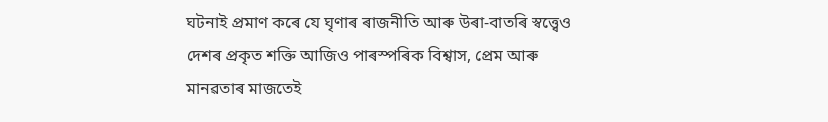ঘটনাই প্ৰমাণ কৰে যে ঘৃণাৰ ৰাজনীতি আৰু উৰা-বাতৰি স্বত্ত্বেও দেশৰ প্ৰকৃত শক্তি আজিও পাৰস্পৰিক বিশ্বাস, প্ৰেম আৰু মানৱতাৰ মাজতেই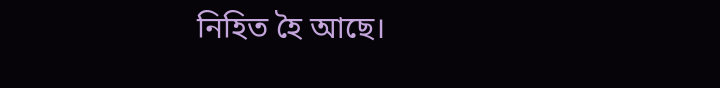নিহিত হৈ আছে।